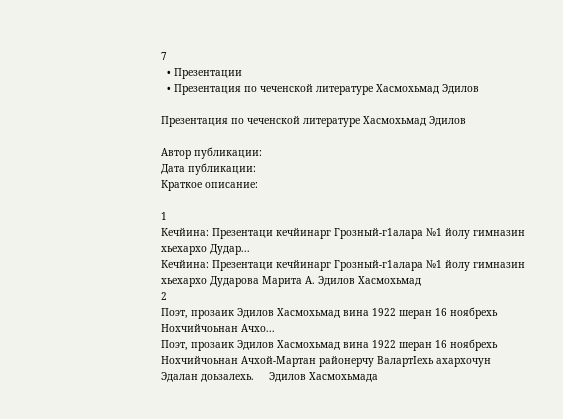7
  • Презентации
  • Презентация по чеченской литературе Хасмохьмад Эдилов

Презентация по чеченской литературе Хасмохьмад Эдилов

Автор публикации:
Дата публикации:
Краткое описание:

1
Кечйина: Презентаци кечйинарг Грозный-г1алара №1 йолу гимназин хьехархо Дудар...
Кечйина: Презентаци кечйинарг Грозный-г1алара №1 йолу гимназин хьехархо Дударова Марита А. Эдилов Хасмохьмад
2
Поэт, прозаик Эдилов Хасмохьмад вина 1922 шеран 16 ноябрехь Нохчийчоьнан Ачхо...
Поэт, прозаик Эдилов Хасмохьмад вина 1922 шеран 16 ноябрехь Нохчийчоьнан Ачхой-Мартан районерчу ВалартIехь ахархочун Эдалан доьзалехь.     Эдилов Хасмохьмада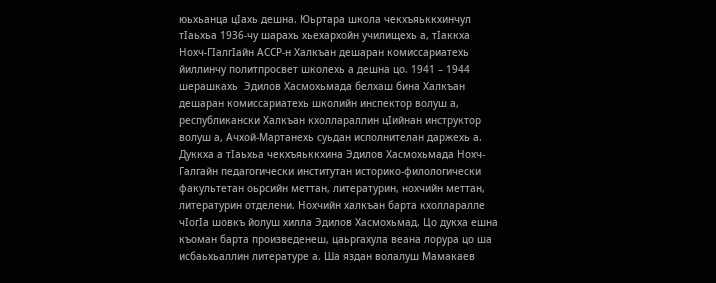юьхьанца цIахь дешна. Юьртара школа чекхъяьккхинчул тIаьхьа 1936-чу шарахь хьехархойн училищехь а, тIаккха Нохч-ГIалгIайн АССР-н Халкъан дешаран комиссариатехь йиллинчу политпросвет школехь а дешна цо. 1941 – 1944 шерашкахь  Эдилов Хасмохьмада белхаш бина Халкъан дешаран комиссариатехь школийн инспектор волуш а, республикански Халкъан кхоллараллин цIийнан инструктор волуш а, Ачхой-Мартанехь суьдан исполнителан даржехь а. Дуккха а тIаьхьа чекхъяьккхина Эдилов Хасмохьмада Нохч-Галгайн педагогически институтан историко-филологически факультетан оьрсийн меттан, литературин, нохчийн меттан, литературин отделени. Нохчийн халкъан барта кхолларалле чIогIа шовкъ йолуш хилла Эдилов Хасмохьмад. Цо дукха ешна къоман барта произведенеш, цаьргахула веана лорура цо ша исбаьхьаллин литературе а. Ша яздан волалуш Мамакаев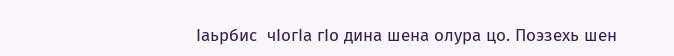Iаьрбис  чIогIа гIо дина шена олура цо. Поэзехь шен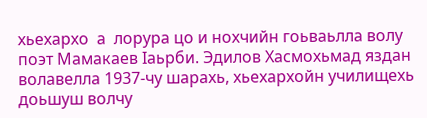хьехархо  а  лорура цо и нохчийн гоьваьлла волу поэт Мамакаев Iаьрби. Эдилов Хасмохьмад яздан волавелла 1937-чу шарахь, хьехархойн училищехь доьшуш волчу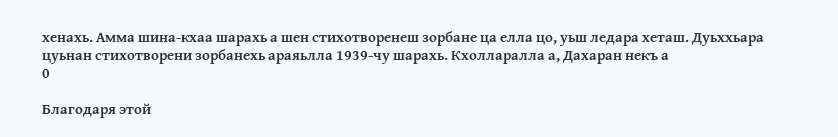хенахь. Амма шина-кхаа шарахь а шен стихотворенеш зорбане ца елла цо, уьш ледара хеташ. Дуьххьара цуьнан стихотворени зорбанехь араяьлла 1939-чу шарахь. Кхолларалла а, Дахаран некъ а
0

Благодаря этой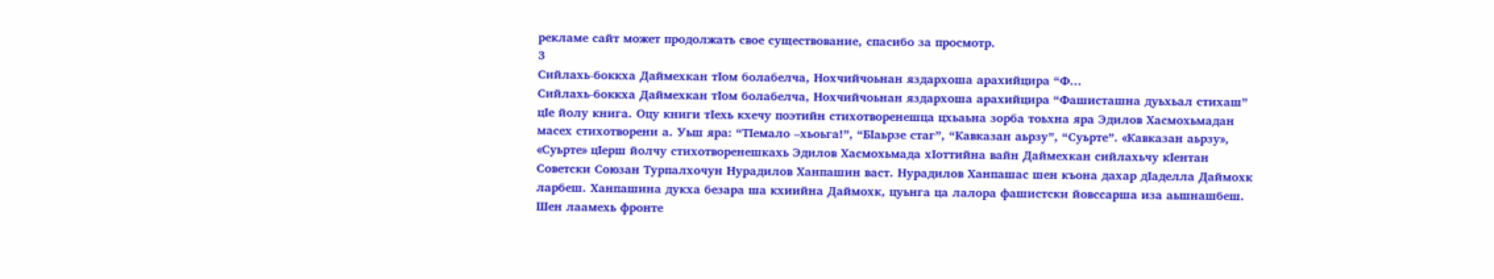рекламе сайт может продолжать свое существование, спасибо за просмотр.
3
Сийлахь-боккха Даймехкан тIом болабелча, Нохчийчоьнан яздархоша арахийцира “Ф...
Сийлахь-боккха Даймехкан тIом болабелча, Нохчийчоьнан яздархоша арахийцира “Фашисташна дуьхьал стихаш” цIе йолу книга. Оцу книги тIехь кхечу поэтийн стихотворенешца цхьаьна зорба тоьхна яра Эдилов Хасмохьмадан масех стихотворени а. Уьш яра: “ТIемало –хьоьга!”, “БIаьрзе стаг”, “Кавказан аьрзу”, “Суьрте”. «Кавказан аьрзу», «Суьрте» цIерш йолчу стихотворенешкахь Эдилов Хасмохьмада хIоттийна вайн Даймехкан сийлахьчу кIентан Советски Союзан Турпалхочун Нурадилов Ханпашин васт. Нурадилов Ханпашас шен къона дахар дIаделла Даймохк ларбеш. Ханпашина дукха безара ша кхиийна Даймохк, цуьнга ца лалора фашистски йовссарша иза аьшнашбеш. Шен лаамехь фронте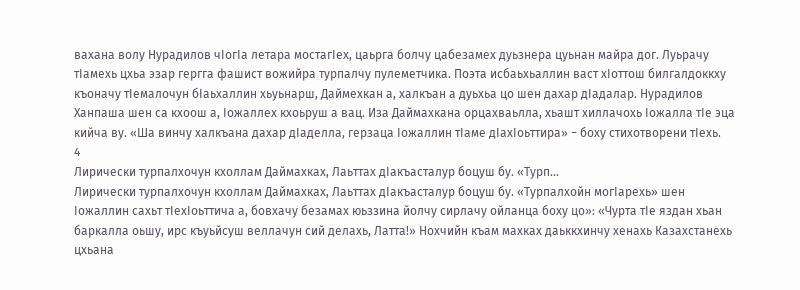вахана волу Нурадилов чIогIа летара мостагIех, цаьрга болчу цабезамех дуьзнера цуьнан майра дог. Луьрачу тIамехь цхьа эзар гергга фашист вожийра турпалчу пулеметчика. Поэта исбаьхьаллин васт хIоттош билгалдоккху къоначу тIемалочун бIаьхаллин хьуьнарш, Даймехкан а, халкъан а дуьхьа цо шен дахар дIадалар. Нурадилов Ханпаша шен са кхоош а, Iожаллех кхоьруш а вац. Иза Даймахкана орцахваьлла, хьашт хиллачохь Iожалла тIе эца кийча ву. «Ша винчу халкъана дахар дIаделла, герзаца Iожаллин тIаме дIахIоьттира» − боху стихотворени тIехь.
4
Лирически турпалхочун кхоллам Даймахках, Лаьттах дIакъасталур боцуш бу. «Турп...
Лирически турпалхочун кхоллам Даймахках, Лаьттах дIакъасталур боцуш бу. «Турпалхойн могIарехь» шен Iожаллин сахьт тIехIоьттича а, бовхачу безамах юьззина йолчу сирлачу ойланца боху цо»: «Чурта тIе яздан хьан баркалла оьшу, ирс къуьйсуш веллачун сий делахь, Латта!» Нохчийн къам махках даьккхинчу хенахь Казахстанехь цхьана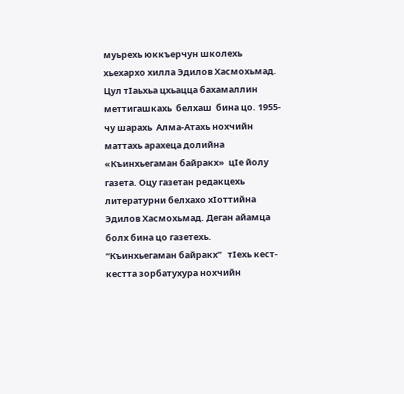муьрехь юккъерчун школехь хьехархо хилла Эдилов Хасмохьмад. Цул тIаьхьа цхьацца бахамаллин меттигашкахь  белхаш  бина цо. 1955-чу шарахь  Алма-Атахь нохчийн маттахь арахеца долийна «Къинхьегаман байракх»  цIе йолу газета. Оцу газетан редакцехь литературни белхахо хIоттийна Эдилов Хасмохьмад. Деган айамца болх бина цо газетехь.  “Къинхьегаман байракх”   тIехь кест-кестта зорбатухура нохчийн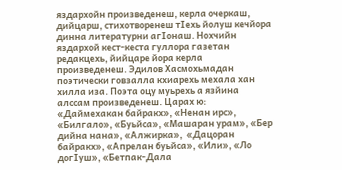яздархойн произведенеш, керла очеркаш, дийцарш, стихотворенеш тIехь йолуш кечйора динна литературни агIонаш. Нохчийн яздархой кест-кеста гуллора газетан редакцехь, йийцаре йора керла произведенеш. Эдилов Хасмохьмадан поэтически говзалла кхиарехь мехала хан хилла иза. Поэта оцу муьрехь а язйина алссам произведенеш. Царах ю: «Даймехакан байракх», «Ненан ирс», «Билгало», «Буьйса», «Машаран урам», «Бер дийна нана», «Алжирка»,  «Дацоран байракх», «Апрелан буьйса», «Или», «Ло догIуш», «Бетпак-Дала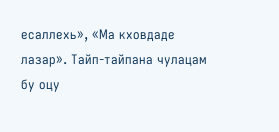есаллехь», «Ма кховдаде лазар». Тайп-тайпана чулацам бу оцу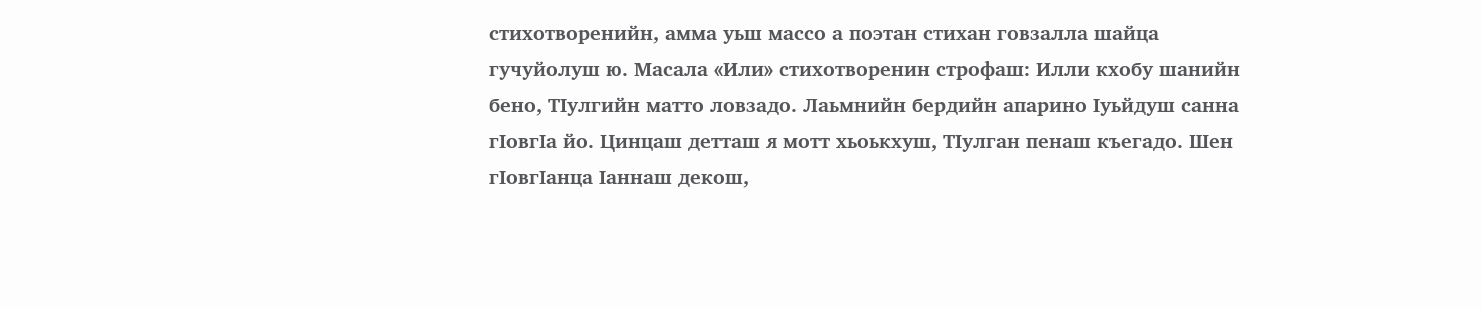стихотворенийн, амма уьш массо а поэтан стихан говзалла шайца гучуйолуш ю. Масала «Или» стихотворенин строфаш: Илли кхобу шанийн бено, ТIулгийн матто ловзадо. Лаьмнийн бердийн апарино Iуьйдуш санна гIовгIа йо. Цинцаш детташ я мотт хьоькхуш, ТIулган пенаш къегадо. Шен гIовгIанца Iаннаш декош,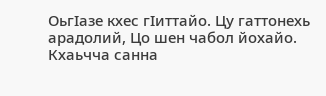ОьгIазе кхес гIиттайо. Цу гаттонехь арадолий, Цо шен чабол йохайо. Кхаьчча санна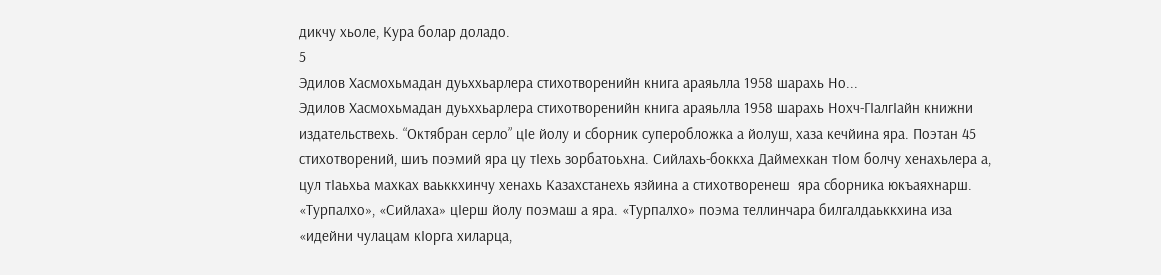дикчу хьоле, Кура болар доладо.
5
Эдилов Хасмохьмадан дуьххьарлера стихотворенийн книга араяьлла 1958 шарахь Но...
Эдилов Хасмохьмадан дуьххьарлера стихотворенийн книга араяьлла 1958 шарахь Нохч-ГIалгIайн книжни издательствехь. “Октябран серло” цIе йолу и сборник суперобложка а йолуш, хаза кечйина яра. Поэтан 45 стихотворений, шиъ поэмий яра цу тIехь зорбатоьхна. Сийлахь-боккха Даймехкан тIом болчу хенахьлера а, цул тIаьхьа махках ваьккхинчу хенахь Казахстанехь язйина а стихотворенеш  яра сборника юкъаяхнарш. «Турпалхо», «Сийлаха» цIерш йолу поэмаш а яра. «Турпалхо» поэма теллинчара билгалдаьккхина иза «идейни чулацам кIорга хиларца,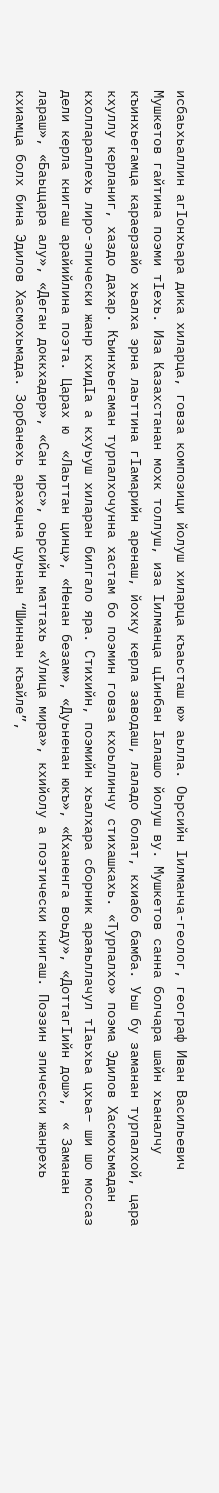исбаьхьаллин агIонхьара дика хиларца, говза композици йолуш хиларца къаьсташ ю» аьлла. Оьрсийн Iилманча-геолог, географ Иван Васильевич Мушкетов гайтина поэми тIехь. Иза Казахстанан мохк толлуш, иза Iилманца цIинбан Iалашо йолуш ву. Мушкетов санна болчара шайн хьаналчу къинхьегамца караерзайо хьалха эрна лаьттина гIамарийн аренаш, йохку керла заводаш, лаладо болат, кхиабо бамба. Уьш бу заманан турпалхой, цара кхуллу керланиг, хаздо дахар. Къинхьегаман турпалхочунна хастам бо поэмин говза кхоьллинчу стихашкахь. «Турпалхо» поэма Эдилов Хасмохьмадан кхоллараллехь лиро-эпически жанр кхидIа а кхуьуш хиларан билгало яра. Стихийн, поэмийн хьалхара сборник араяьллачул тIаьхьа цхьа– ши шо моссаз дели керла книгаш арайийлина поэта. Царах ю  «Лаьттан цинц», «Ненан безам», «Дуьненан юкъ», «Кханенга воьду», «ДоттагIийн дош»,  « Заманан лараш», «Баьццара алу», «Деган доккхадер», «Сан ирс», оьрсийн маттахь «Улица мира», кхийолу а поэтически книгаш. Поэзин эпически жанрехь кхиамца болх бина Эдилов Хасмохьмада. Зорбанехь арахецна цуьнан “Шиннан къайле”,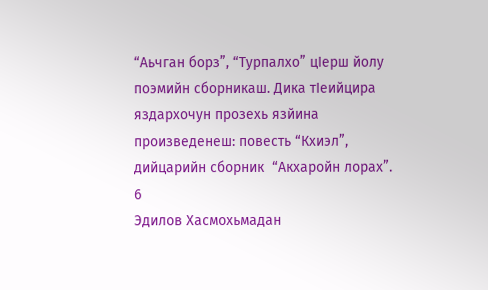“Аьчган борз”, “Турпалхо” цIерш йолу поэмийн сборникаш. Дика тIеийцира яздархочун прозехь язйина произведенеш: повесть “Кхиэл”, дийцарийн сборник  “Акхаройн лорах”.
6
Эдилов Хасмохьмадан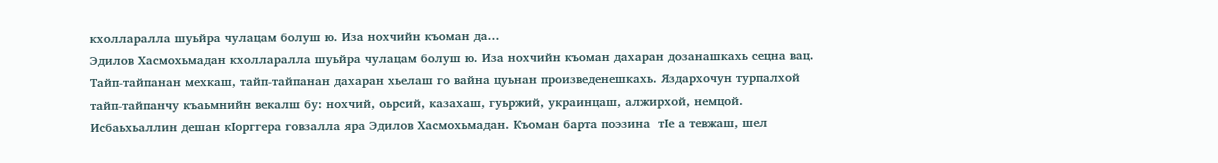кхолларалла шуьйра чулацам болуш ю. Иза нохчийн къоман да...
Эдилов Хасмохьмадан кхолларалла шуьйра чулацам болуш ю. Иза нохчийн къоман дахаран дозанашкахь сецна вац. Тайп-тайпанан мехкаш, тайп-тайпанан дахаран хьелаш го вайна цуьнан произведенешкахь. Яздархочун турпалхой тайп-тайпанчу къаьмнийн векалш бу: нохчий, оьрсий, казахаш, гуьржий, украинцаш, алжирхой, немцой. Исбаьхьаллин дешан кIорггера говзалла яра Эдилов Хасмохьмадан. Къоман барта поэзина  тIе а тевжаш, шел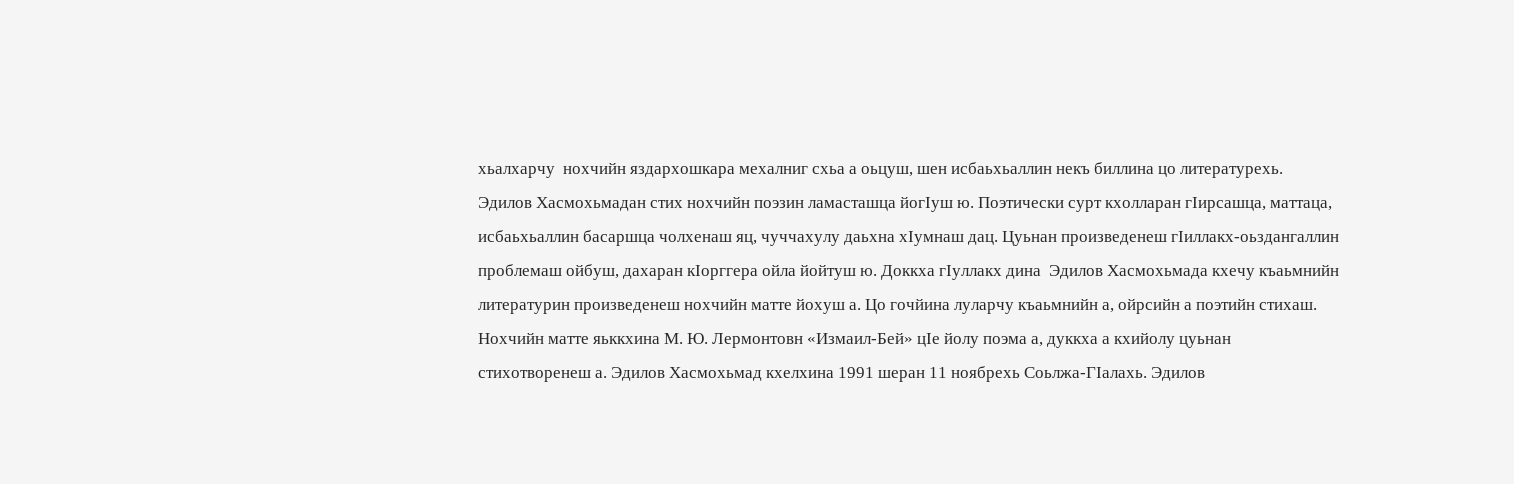хьалхарчу  нохчийн яздархошкара мехалниг схьа а оьцуш, шен исбаьхьаллин некъ биллина цо литературехь.   Эдилов Хасмохьмадан стих нохчийн поэзин ламасташца йогIуш ю. Поэтически сурт кхолларан гIирсашца, маттаца, исбаьхьаллин басаршца чолхенаш яц, чуччахулу даьхна хIумнаш дац. Цуьнан произведенеш гIиллакх-оьздангаллин проблемаш ойбуш, дахаран кIорггера ойла йойтуш ю. Доккха гIуллакх дина  Эдилов Хасмохьмада кхечу къаьмнийн литературин произведенеш нохчийн матте йохуш а. Цо гочйина луларчу къаьмнийн а, ойрсийн а поэтийн стихаш. Нохчийн матте яьккхина М. Ю. Лермонтовн «Измаил-Бей» цIе йолу поэма а, дуккха а кхийолу цуьнан стихотворенеш а. Эдилов Хасмохьмад кхелхина 1991 шеран 11 ноябрехь Соьлжа-ГIалахь. Эдилов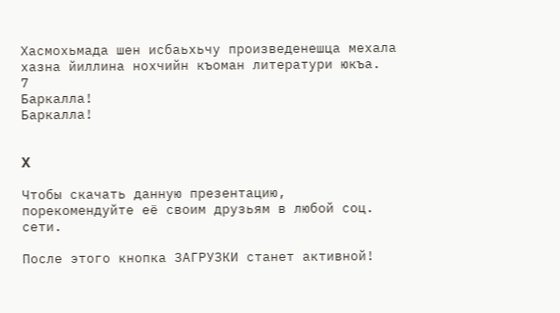Хасмохьмада шен исбаьхьчу произведенешца мехала хазна йиллина нохчийн къоман литератури юкъа.
7
Баркалла!
Баркалла!


X

Чтобы скачать данную презентацию, порекомендуйте её своим друзьям в любой соц. сети.

После этого кнопка ЗАГРУЗКИ станет активной!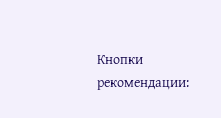Кнопки рекомендации: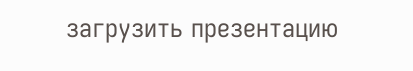загрузить презентацию